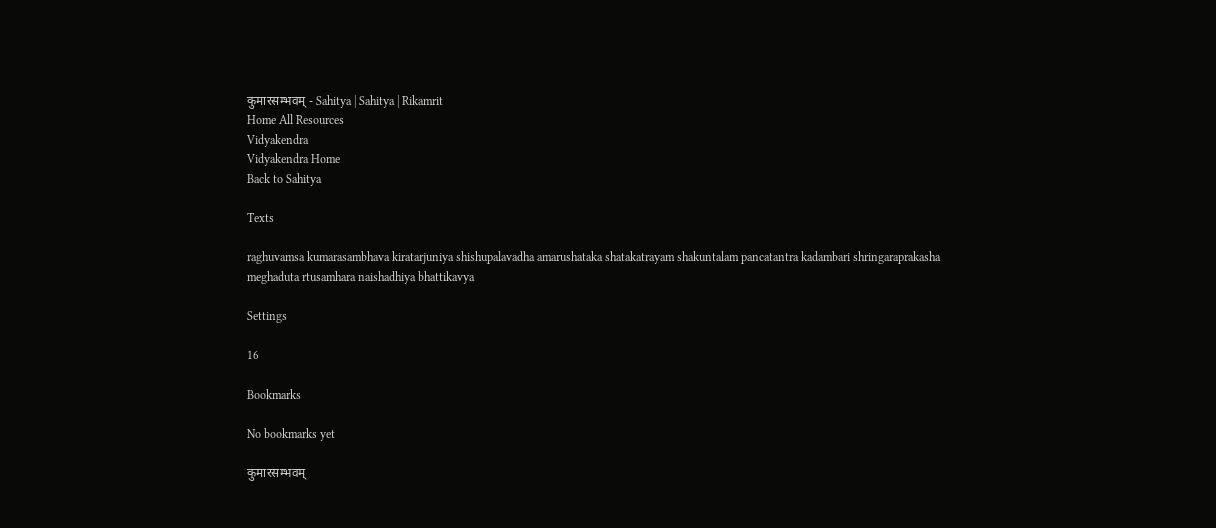कुमारसम्भवम् - Sahitya | Sahitya | Rikamrit
Home All Resources
Vidyakendra
Vidyakendra Home
Back to Sahitya

Texts

raghuvamsa kumarasambhava kiratarjuniya shishupalavadha amarushataka shatakatrayam shakuntalam pancatantra kadambari shringaraprakasha meghaduta rtusamhara naishadhiya bhattikavya

Settings

16

Bookmarks

No bookmarks yet

कुमारसम्भवम्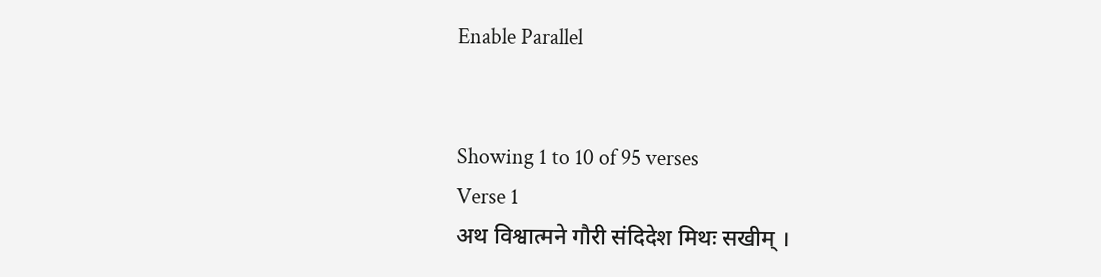Enable Parallel


Showing 1 to 10 of 95 verses
Verse 1
अथ विश्वात्मने गौरी संदिदेश मिथः सखीम् ।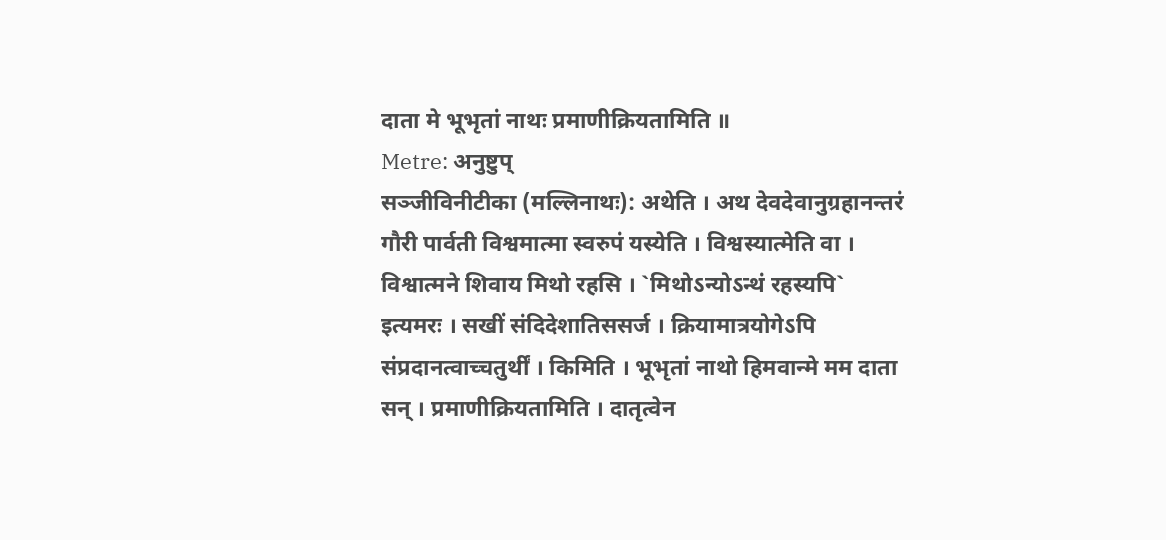दाता मे भूभृतां नाथः प्रमाणीक्रियतामिति ॥
Metre: अनुष्टुप्
सञ्जीविनीटीका (मल्लिनाथः): अथेति । अथ देवदेवानुग्रहानन्तरं गौरी पार्वती विश्वमात्मा स्वरुपं यस्येति । विश्वस्यात्मेति वा । विश्वात्मने शिवाय मिथो रहसि । `मिथोऽन्योऽन्थं रहस्यपि` इत्यमरः । सखीं संदिदेशातिससर्ज । क्रियामात्रयोगेऽपि संप्रदानत्वाच्चतुर्थीं । किमिति । भूभृतां नाथो हिमवान्मे मम दाता सन् । प्रमाणीक्रियतामिति । दातृत्वेन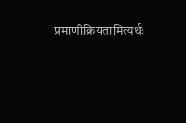प्रमाणीक्रियतामित्यर्थः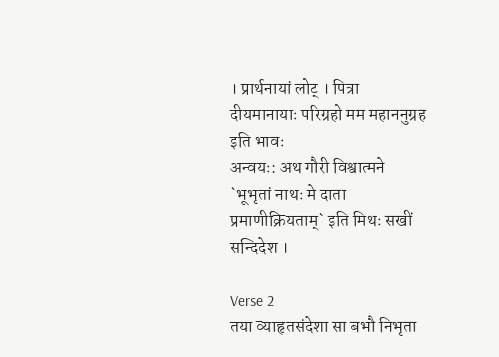। प्रार्थनायां लोट् । पित्रा दीयमानायाः परिग्रहो मम महाननुग्रह इति भावः
अन्वयः: अथ गौरी विश्वात्मने `भूभृतां नाथः मे दाता प्रमाणीक्रियताम्` इति मिथः सखीं सन्दिदेश ।

Verse 2
तया व्याहृतसंदेशा सा बभौ निभृता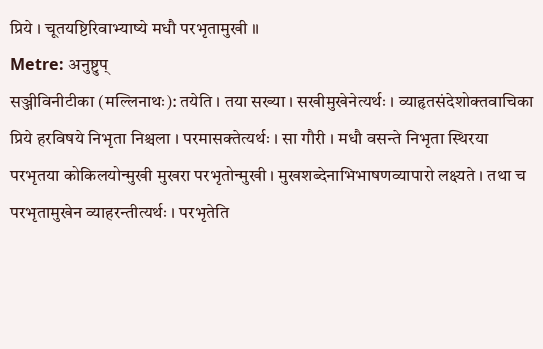प्रिये । चूतयष्टिरिवाभ्याष्ये मधौ परभृतामुखी ॥
Metre: अनुष्टुप्
सञ्जीविनीटीका (मल्लिनाथः): तयेति । तया सख्या । सखीमुखेनेत्यर्थः । व्याहृतसंदेशोक्तवाचिका प्रिये हरविषये निभृता निश्चला । परमासक्तेत्यर्थः । सा गौरी । मधौ वसन्ते निभृता स्थिरया परभृतया कोकिलयोन्मुखी मुखरा परभृतोन्मुखी । मुखशब्देनाभिभाषणव्यापारो लक्ष्यते । तथा च परभृतामुखेन व्याहरन्तीत्यर्थः । परभृतेति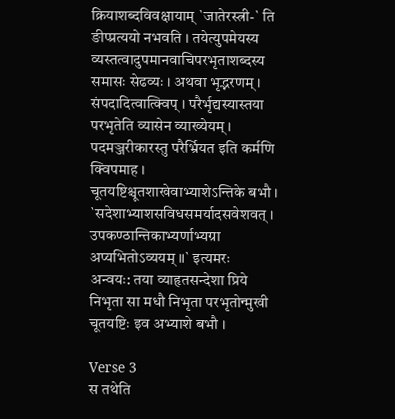क्रियाशब्दविवक्षायाम् `जातेरस्त्री-` ति ङीप्प्रत्ययो नभवति । तयेत्युपमेयस्य व्यस्तत्वादुपमानवाचिपरभृताशब्दस्य समासः सेढव्यः । अथवा भृद्भरणम् । संपदादित्वात्क्विप् । परैर्भृद्यस्यास्तया परभृतेति व्यासेन व्याख्येयम् । पदमञ्जरीकारस्तु परैर्भ्रियत इति कर्मणि क्विपमाह । चूतयष्टिश्चूतशाखेवाभ्याशेऽन्तिके बभौ । `सदेशाभ्याशसविधसमर्यादसवेशवत् । उपकण्ठान्तिकाभ्यर्णाभ्यग्रा अप्यभितोऽव्ययम् ॥` इत्यमरः
अन्वयः: तया व्याहृतसन्देशा प्रिये निभृता सा मधौ निभृता परभृतोन्मुखी चूतयष्टिः इव अभ्याशे बभौ ।

Verse 3
स तथेति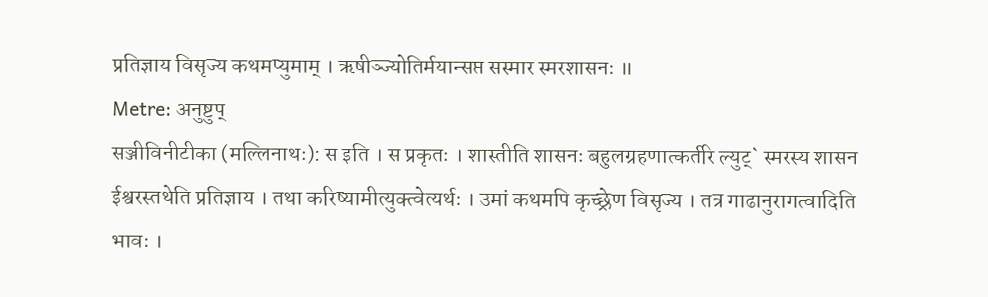प्रतिज्ञाय विसृज्य कथमप्युमाम् । ऋषीञ्ज्योतिर्मयान्सप्त सस्मार स्मरशासनः ॥
Metre: अनुष्टुप्
सञ्जीविनीटीका (मल्लिनाथः): स इति । स प्रकृतः । शास्तीति शासनः बहुलग्रहणात्कर्तरि ल्युट्` स्मरस्य शासन ईश्वरस्तथेति प्रतिज्ञाय । तथा करिष्यामीत्युक्त्वेत्यर्थः । उमां कथमपि कृच्छ्रेण विसृज्य । तत्र गाढानुरागत्वादिति भावः ।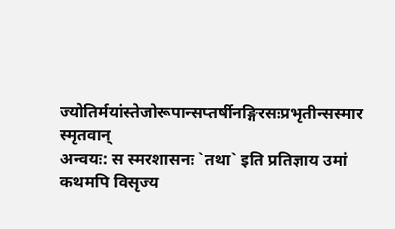ज्योतिर्मयांस्तेजोरूपान्सप्तर्षीनङ्गिरसःप्रभृतीन्सस्मार स्मृतवान्
अन्वयः: स स्मरशासनः `तथा` इति प्रतिज्ञाय उमां कथमपि विसृज्य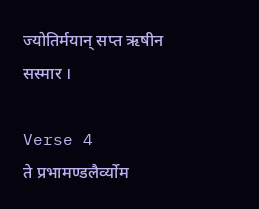ज्योतिर्मयान् सप्त ऋषीन सस्मार ।

Verse 4
ते प्रभामण्डलैर्व्योम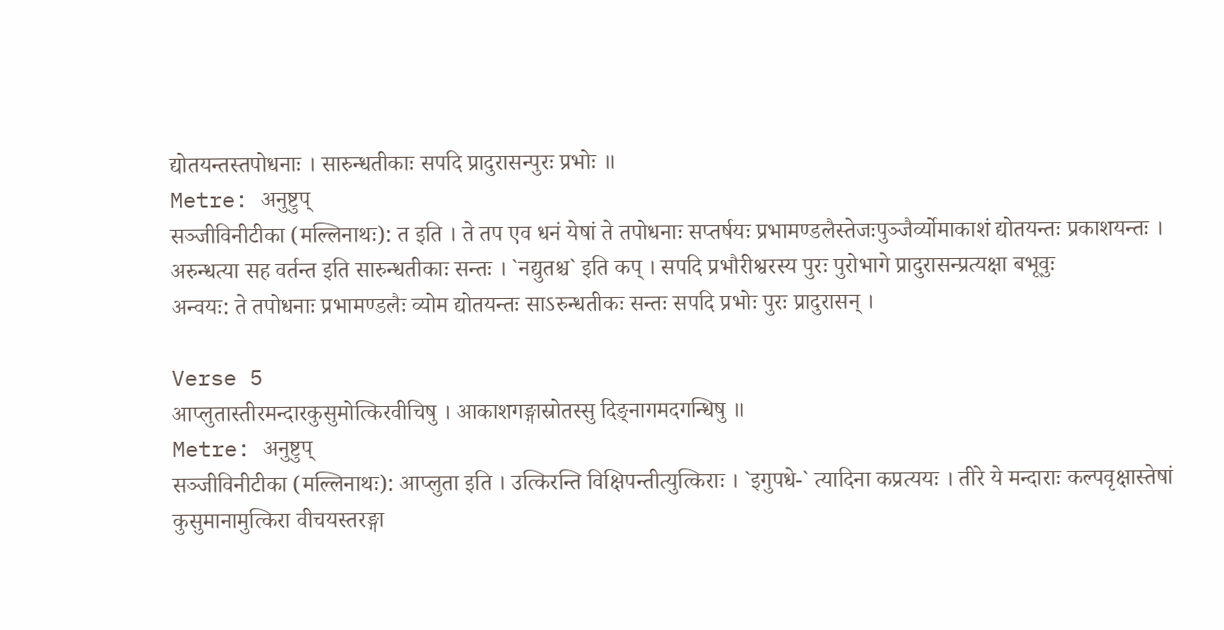द्योतयन्तस्तपोधनाः । सारुन्धतीकाः सपदि प्रादुरासन्पुरः प्रभोः ॥
Metre: अनुष्टुप्
सञ्जीविनीटीका (मल्लिनाथः): त इति । ते तप एव धनं येषां ते तपोधनाः सप्तर्षयः प्रभामण्डलैस्तेजःपुञ्जैर्व्योमाकाशं द्योतयन्तः प्रकाशयन्तः । अरुन्धत्या सह वर्तन्त इति सारुन्धतीकाः सन्तः । `नद्युतश्च` इति कप् । सपदि प्रभौरीश्वरस्य पुरः पुरोभागे प्रादुरासन्प्रत्यक्षा बभूवुः
अन्वयः: ते तपोधनाः प्रभामण्डलैः व्योम द्योतयन्तः साऽरुन्धतीकः सन्तः सपदि प्रभोः पुरः प्रादुरासन् ।

Verse 5
आप्लुतास्तीरमन्दारकुसुमोत्किरवीचिषु । आकाशगङ्गास्रोतस्सु दिङ्नागमदगन्धिषु ॥
Metre: अनुष्टुप्
सञ्जीविनीटीका (मल्लिनाथः): आप्लुता इति । उत्किरन्ति विक्षिपन्तीत्युत्किराः । `इगुपधे-` त्यादिना कप्रत्ययः । तीरे ये मन्दाराः कल्पवृक्षास्तेषां कुसुमानामुत्किरा वीचयस्तरङ्गा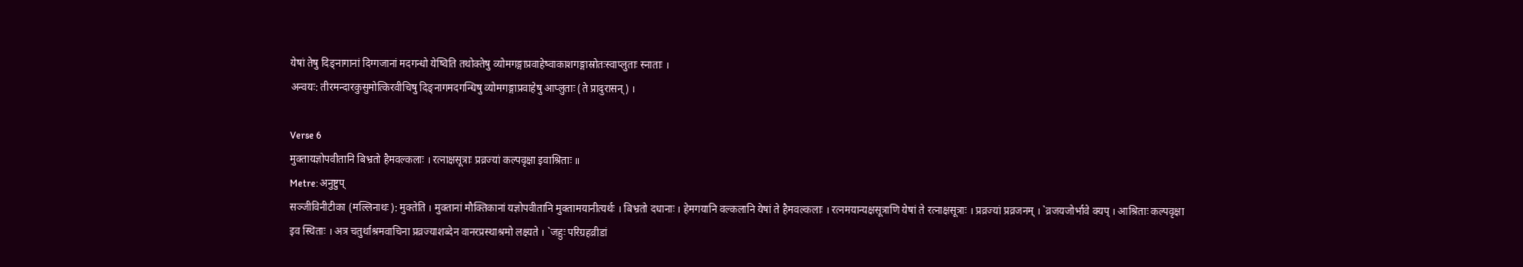येषां तेषु दिङ्नागानां दिग्गजानां मदगन्धो येष्विति तथोक्तेषु व्योमगङ्गाप्रवाहेष्वाकाशगङ्गास्रोतःस्वाप्लुताः स्नाताः ।
अन्वयः: तीरमन्दारकुसुमोत्किरवीचिषु दिङ्नागमदगन्धिषु व्योमगङ्गाप्रवाहेषु आप्लुताः (ते प्रादुरासन्) ।

Verse 6
मुक्तायज्ञोपवीतानि बिभ्रतो हैमवल्कलाः । रत्नाक्षसूत्राः प्रव्रज्यां कल्पवृक्षा इवाश्रिताः ॥
Metre: अनुष्टुप्
सञ्जीविनीटीका (मल्लिनाथः): मुक्तेति । मुक्तानां मौक्तिकानां यज्ञोपवीतानि मुक्तामयानीत्यर्थः । बिभ्रतो दधानाः । हेमगयानि वल्कलानि येषां ते हैमवल्कलाः । रत्नमयान्यक्षसूत्राणि येषां ते रत्नाक्षसूत्राः । प्रव्रज्यां प्रव्रजनम् । `व्रजयजोर्भावे क्यप् । आश्रिताः कल्पवृक्षा इव स्थिताः । अत्र चतुर्थाश्रमवाचिना प्रव्रज्याशब्देन वानरप्रस्थाश्रमो लक्ष्यते । `जहुः परिग्रहव्रीडां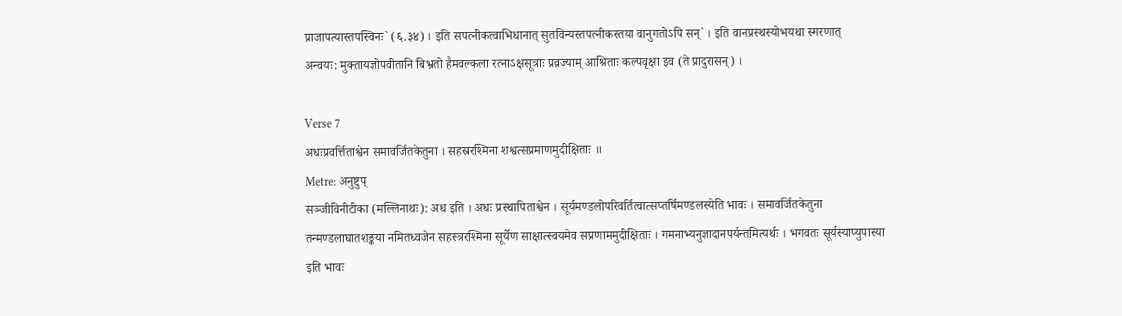प्राजापत्यास्तपस्विनः` (६.३४) । इति सपत्नीकत्वाभिधानात् सुतविन्यस्तपत्नीकस्तया वानुगतोऽपि सन्` । इति वानप्रस्थस्योभयथा स्मरणात्
अन्वयः: मुक्तायज्ञोपवीतानि बिभ्रतो हैमवल्कला रत्नाऽक्षसूत्राः प्रव्रज्याम् आश्रिताः कल्पवृक्षा इव (ते प्रादुरासन्) ।

Verse 7
अधःप्रवर्त्तिताश्वेन समावर्जितकेतुना । सहस्ररश्मिना शश्वत्सप्रमाणमुदीक्षिताः ॥
Metre: अनुष्टुप्
सञ्जीविनीटीका (मल्लिनाथः): अध इति । अधः प्रस्थापिताश्वेन । सूर्यमण्डलोपरिवर्तित्वात्सप्तर्षिमण्डलस्येति भावः । समावर्जितकेतुना तन्मण्डलाघातशङ्कया नमितध्वजेन सहस्त्ररश्मिना सूर्येण साक्षात्स्वयमेव सप्रणाममुदीक्षिताः । गमनाभ्यनुज्ञादानपर्यन्तमित्यर्थः । भगवतः सूर्यस्याप्युपास्या इति भावः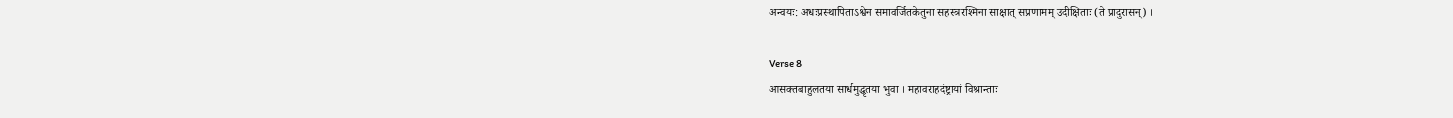अन्वयः: अधःप्रस्थापिताऽश्वेन समावर्जितकेतुना सहस्त्ररश्मिना साक्षात् सप्रणामम् उदीक्षिताः (ते प्रादुरासन्) ।

Verse 8
आसक्तबाहुलतया सार्धमुद्धृतया भुवा । महावराहदंष्ट्रायां विश्रान्ताः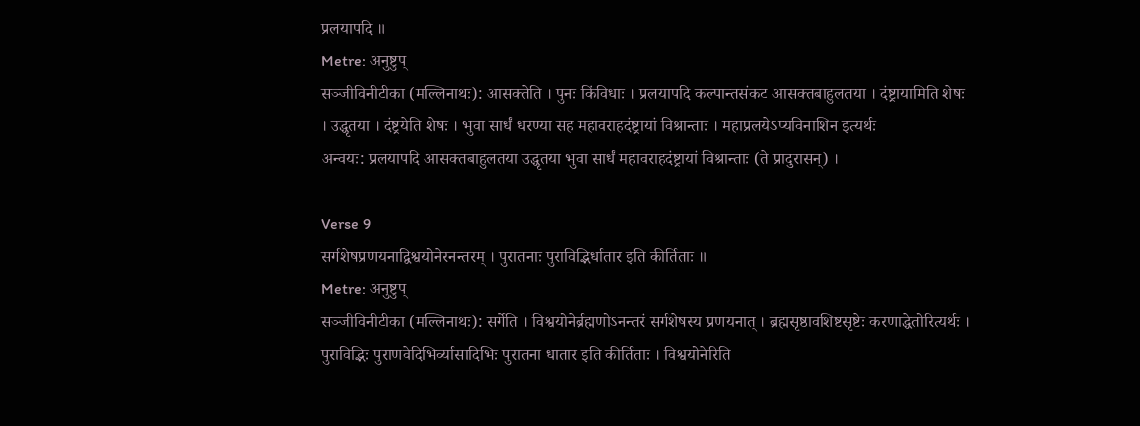प्रलयापदि ॥
Metre: अनुष्टुप्
सञ्जीविनीटीका (मल्लिनाथः): आसक्तेति । पुनः किंविधाः । प्रलयापदि कल्पान्तसंकट आसक्तबाहुलतया । दंष्ट्रायामिति शेषः । उद्धृतया । दंष्ट्रयेति शेषः । भुवा सार्धं धरण्या सह महावराहदंष्ट्रायां विश्रान्ताः । महाप्रलयेऽप्यविनाशिन इत्यर्थः
अन्वयः: प्रलयापदि आसक्तबाहुलतया उद्धृतया भुवा सार्धं महावराहदंष्ट्रायां विश्रान्ताः (ते प्रादुरासन्) ।

Verse 9
सर्गशेषप्रणयनाद्विश्वयोनेरनन्तरम् । पुरातनाः पुराविद्भिर्धातार इति कीर्तिताः ॥
Metre: अनुष्टुप्
सञ्जीविनीटीका (मल्लिनाथः): सर्गेति । विश्वयोनेर्ब्रह्मणोऽनन्तरं सर्गशेषस्य प्रणयनात् । ब्रह्मसृष्ठावशिष्टसृष्टेः करणाद्धेतोरित्यर्थः । पुराविद्भिः पुराणवेदिभिर्व्यासादिभिः पुरातना धातार इति कीर्तिताः । विश्वयोनेरिति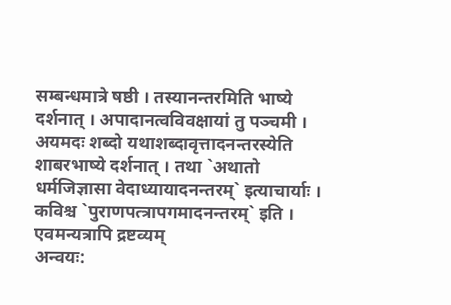सम्बन्धमात्रे षष्ठी । तस्यानन्तरमिति भाष्ये दर्शनात् । अपादानत्वविवक्षायां तु पञ्चमी । अयमदः शब्दो यथाशब्दावृत्तादनन्तरस्येति शाबरभाष्ये दर्शनात् । तथा `अथातो धर्मजिज्ञासा वेदाध्यायादनन्तरम्` इत्याचार्याः । कविश्च `पुराणपत्त्रापगमादनन्तरम्` इति । एवमन्यत्रापि द्रष्टव्यम्
अन्वयः: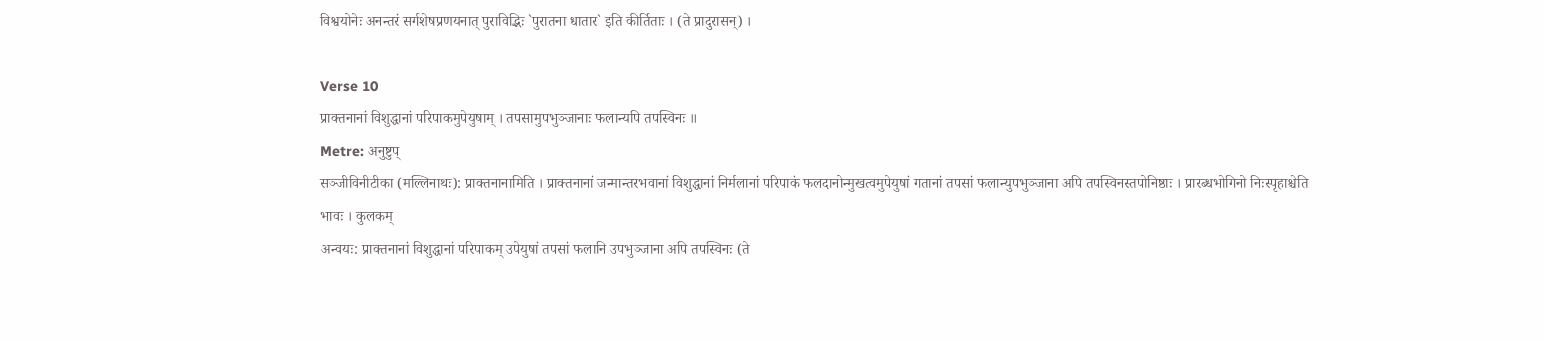विश्वयोनेः अनन्तरं सर्गशेषप्रणयनात् पुराविद्भिः `पुरातना धातार` इति कीर्तिताः । (ते प्रादुरासन्) ।

Verse 10
प्राक्तनानां विशुद्धानां परिपाकमुपेयुषाम् । तपसामुपभुञ्जानाः फलान्यपि तपस्विनः ॥
Metre: अनुष्टुप्
सञ्जीविनीटीका (मल्लिनाथः): प्राक्तनानामिति । प्राक्तनानां जन्मान्तरभवानां विशुद्धानां निर्मलानां परिपाकं फलदानोन्मुखत्वमुपेयुषां गतानां तपसां फलान्युपभुञ्जाना अपि तपस्विनस्तपोनिष्ठाः । प्रारब्धभोगिनो निःस्पृहाश्चेति भावः । कुलकम्
अन्वयः: प्राक्तनानां विशुद्धानां परिपाकम् उपेयुषां तपसां फलानि उपभुञ्जाना अपि तपस्विनः (ते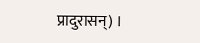प्रादुरासन्) ।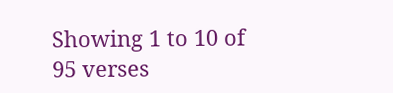Showing 1 to 10 of 95 verses